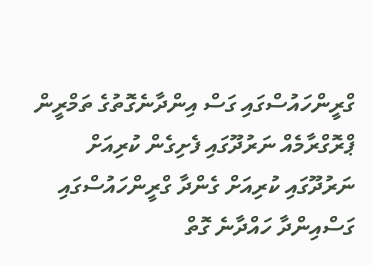ގްރީންހައުސްގައި ގަސް އިންދާނެގޮތުގެ ތަމްރީން ޕްރޮގްރާމެއް ނަރުދޫގައި ފެށިގެން ކުރިއަށް
ނަރުދޫގައި ކުރިއަށް ގެންދާ ގްރީންހައުސްގައި ގަސްއިންދާ ހައްދާނެ ގޮތް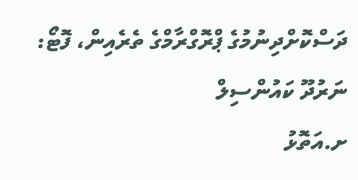ދަސްކޮށްދިނުމުގެ ޕްރޮގްރާމްގެ ތެރެއިން، ފޮޓޯ: ނަރުދޫ ކައުންސިލް
ށ.އަތޮޅު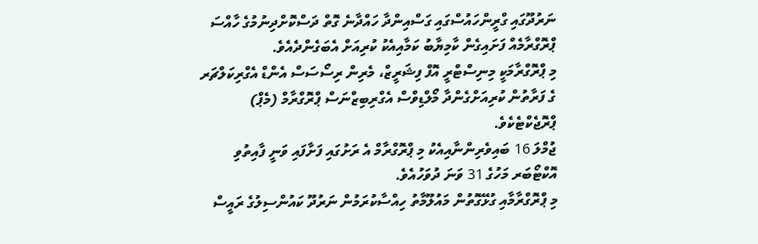ނަރުދޫގައި ގްރީންހައުސްގައި ގަސްއިންދާ ހައްދާނެ ގޮތް ދަސްކޮށްދިނުމުގެ ހާއްސަ ޕްރޮގްރާމެއް ފަށައިގެން ކާމިޔާބު ކަމާއިއެކު ކުރިއަށް އެބަގެންދެއެވެ.
މި ޕްރޮގްރާމަކީ މިނިސްޓްރީ އޮފް ފިޝަރީޒް، މެރިން ރިސޯސަސް އެންޑް އެގްރިކަލްޗަރ ގެ ފަރާތުން ކުރިއަށްގެންދާ މޯލްޑިވްސް އެގްރިބިޒްނަސް ޕްރޮގްރާމް (މެޕް) ޕްރޮޖެކްޓެކެވެ.
ޖުމްލަ 16 ބައިވެރިންނާއިއެކު މި ޕްރޮގްރާމް އެ ރަށުގައި ފަށާފައި ވަނީ ފާއިތުވި އޮކްޓޯބަރ މަހުގެ 31 ވަނަ ދުވަހުއެވެ.
މި ޕްރޮގްރާމާއި ގުޅޭގޮތުން މައުލޫމާތު ހިއްސާކުރަމުން ނަރުދޫ ކައުންސިލުގެ ރައީސް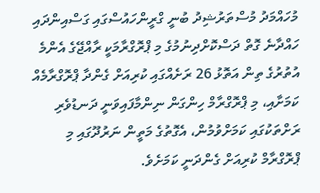މުހައްމަދު މުސްތަރުޝިދު ބުނީ ގްރީންހައުސްގައި ގަސްއިންދައި ހައްދާނެ ގޮތް ދަސްކޮށްދިނުމުގެ މި ޕްރޮގްރާމަކީ ރާއްޖޭގެ އެންމެ އުތުރުގެ ތިން އަތޮޅު 26 ރަށެއްގައި ކުރިއަށް ގެންދާ ޕްރޮގްރާމެއް ކަމަށާއި، މި ޕްރޮގްރާމް ހިންގަން ނިންމާފައިވަނީ ދަނޑުވެރި ރަށްތަކުގައި ކަމަށްވުމުން، އެގޮތުގެ މަތީން ނަރުދޫގައި މި ޕްރޮގްރާމް ކުރިއަށް ގެންދަނީ ކަމަށެވެ.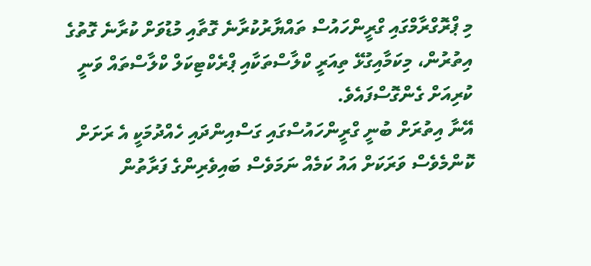މި ޕްރޮގްރާމްގައި ގްރީންހައުސް ތައްޔާރުކުރާނެ ގޮތާއި މުޑުވަށް ކުރާނެ ގޮތުގެ އިތުރުން، މިކަމާއިގުޅޭ ތިއަރީ ކްލާސްތަކާއި ޕްރެކްޓިކަލް ކްލާސްތައް ވަނީ ކުރިއަށް ގެންގޮސްފައެވެ.
އޭނާ އިތުރަށް ބުނީ ގްރީންހައުސްގައި ގަސްއިންދައި ހެއްދުމަކީ އެ ރަށަށް ކޮންމެވެސް ވަރަކަށް އައު ކަމެއް ނަމަވެސް ބައިވެރިންގެ ފަރާތުން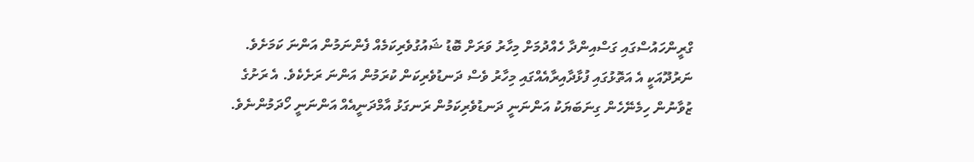ގްރީންހައުސްގައި ގަސްއިންދާ ހެއްދުމަށް މިހާރު ވަރަށް ބޮޑު ޝައުގުވެރިކަމެއް ފެންނަމުން އަންނަ ކަމަށެވެ.
ނަރުދޫއަކީ އެ އަތޮޅުގައި ފުޅާދާއިރާއެއްގައި މިހާރު ވެސް ދަނޑުވެރިކަން ކުރަމުން އަންނަ ރަށެކެވެ. އެ ރަށުގެ ޒުވާނުން ހިމެނޭހެން ގިނަބަޔަކު އަންނަނީ ދަނޑުވެރިކަމުން ރަނގަޅު އާމްދަނީއެއް އަންނަނީ ހޯދަމުންނެވެ.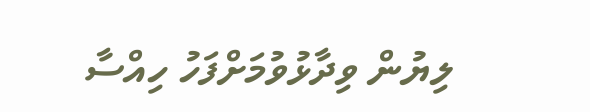ލިޔުން ވިދާޅުވުމަށްފަހު ހިއްސާ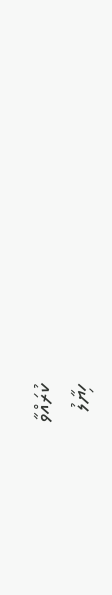ކުރައްވާ
ހިޔާލު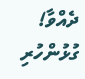ދެއްވާ!
ގުޅުންހުރި